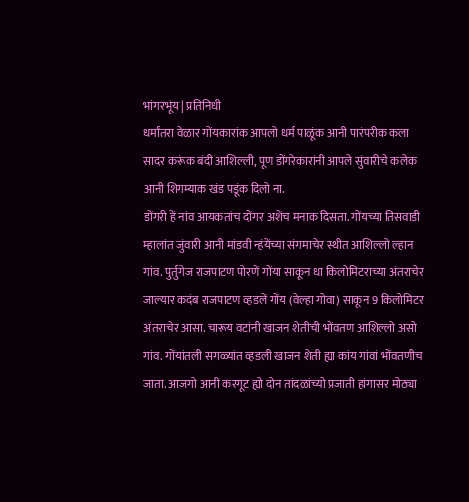भांगरभूंय | प्रतिनिधी
धर्मांतरा वेळार गोंयकारांक आपलो धर्म पाळूंक आनी पारंपरीक कला सादर करूंक बंदी आशिल्ली, पूण डोंगरेकारांनी आपले सुंवारीचे कलेक आनी शिगम्याक खंड पडूंक दिलो ना.
डोंगरी हें नांव आयकतांच दोंगर अशेंच मनाक दिसता. गोंयच्या तिसवाडी म्हालांत जुंवारी आनी मांडवी न्हंयेंच्या संगमाचेर स्थीत आशिल्लो ल्हान गांव. पुर्तुगेज राजपाटण पोरणें गोंया साकून धा किलोमिटराच्या अंतराचेर जाल्यार कदंब राजपाटण व्हडलें गोंय (वेल्हा गोवा) साकून 9 किलोमिटर अंतराचेर आसा. चारूय वटांनी खाजन शेतीची भोंवतण आशिल्लो असो गांव. गोंयांतली सगळ्यांत व्हडली खाजन शेती ह्या कांय गांवां भोंवतणीच जाता. आजगो आनी करगूट ह्यो दोन तांदळांच्यो प्रजाती हांगासर मोठ्या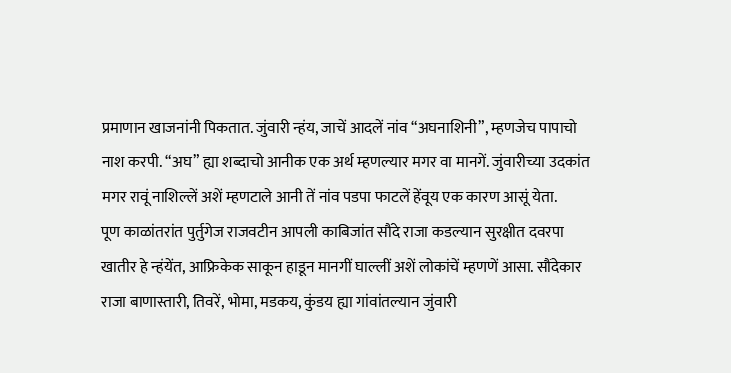प्रमाणान खाजनांनी पिकतात. जुंवारी न्हंय, जाचें आदलें नांव “अघनाशिनी”, म्हणजेच पापाचो नाश करपी. “अघ” ह्या शब्दाचो आनीक एक अर्थ म्हणल्यार मगर वा मानगें. जुंवारीच्या उदकांत मगर रावूं नाशिल्लें अशें म्हणटाले आनी तें नांव पडपा फाटलें हेंवूय एक कारण आसूं येता.
पूण काळांतरांत पुर्तुगेज राजवटीन आपली काबिजांत सौंदे राजा कडल्यान सुरक्षीत दवरपा खातीर हे न्हंयेंत, आफ्रिकेक साकून हाडून मानगीं घाल्लीं अशें लोकांचें म्हणणें आसा. सौंदेकार राजा बाणास्तारी, तिवरें, भोमा, मडकय, कुंडय ह्या गांवांतल्यान जुंवारी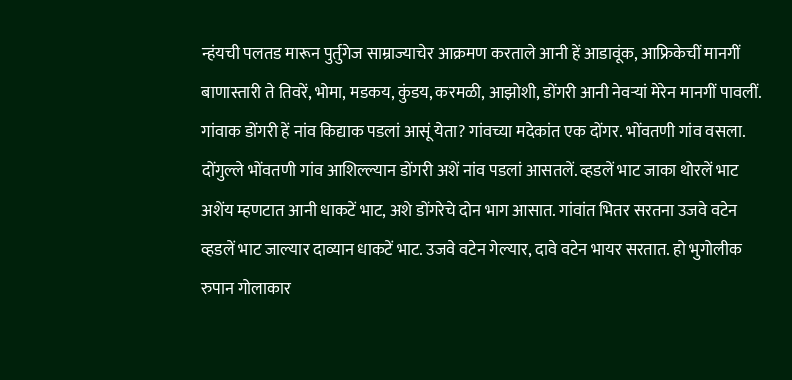न्हंयची पलतड मारून पुर्तुगेज साम्राज्याचेर आक्रमण करताले आनी हें आडावूंक, आफ्रिकेचीं मानगीं बाणास्तारी ते तिवरें, भोमा, मडकय, कुंडय, करमळी, आझोशी, डोंगरी आनी नेवऱ्यां मेरेन मानगीं पावलीं.
गांवाक डोंगरी हें नांव किद्याक पडलां आसूं येता? गांवच्या मदेकांत एक दोंगर. भोंवतणी गांव वसला. दोंगुल्ले भोंवतणी गांव आशिल्ल्यान डोंगरी अशें नांव पडलां आसतलें. व्हडलें भाट जाका थोरलें भाट अशेंय म्हणटात आनी धाकटें भाट, अशे डोंगरेचे दोन भाग आसात. गांवांत भितर सरतना उजवे वटेन व्हडलें भाट जाल्यार दाव्यान धाकटें भाट. उजवे वटेन गेल्यार, दावे वटेन भायर सरतात. हो भुगोलीक रुपान गोलाकार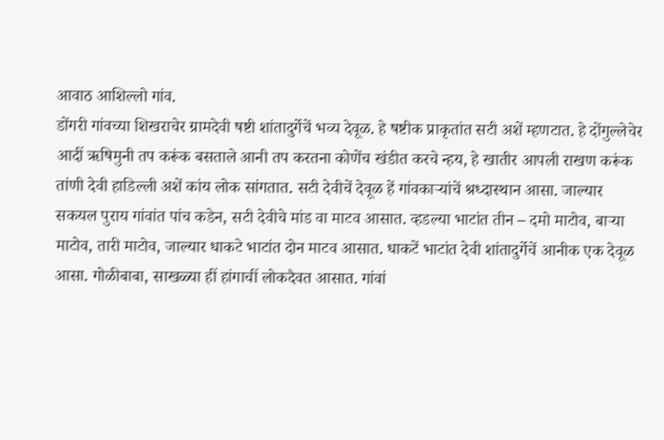आवाठ आशिल्लो गांव.
डोंगरी गांवच्या शिखराचेर ग्रामदेवी षष्टी शांतादुर्गेचें भव्य देवूळ. हे षष्टीक प्राकृतांत सटी अशें म्हणटात. हे दोंगुल्लेचेर आदीं ऋषिमुनी तप करूंक बसताले आनी तप करतना कोणेंच खंडीत करचे न्हय, हे खातीर आपली राखण करूंक तांणी देवी हाडिल्ली अशें कांय लोक सांगतात. सटी देवीचें देवूळ हें गांवकाऱ्यांचें श्रध्दास्थान आसा. जाल्यार सकयल पुराय गांवांत पांच कडेन, सटी देवीचे मांड वा माटव आसात. व्हडल्या भाटांत तीन – दमो माटोव, बाऱ्या माटोव, तारी माटोव, जाल्यार धाकटे भाटांत दोन माटव आसात. धाकटें भाटांत देवी शांतादुर्गेचें आनीक एक देवूळ आसा. गोळीबाबा, साखळ्या हीं हांगाचीं लोकदैवत आसात. गांवां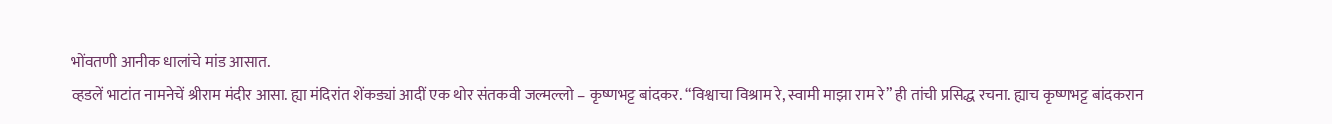भोंवतणी आनीक धालांचे मांड आसात.
व्हडलें भाटांत नामनेचें श्रीराम मंदीर आसा. ह्या मंदिरांत शेंकड्यां आदीं एक थोर संतकवी जल्मल्लो – कृष्णभट्ट बांदकर. “विश्वाचा विश्राम रे, स्वामी माझा राम रे” ही तांची प्रसिद्ध रचना. ह्याच कृष्णभट्ट बांदकरान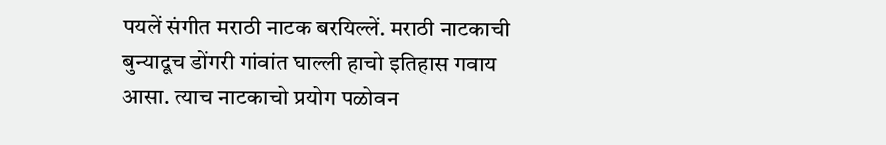पयलें संगीत मराठी नाटक बरयिल्लें. मराठी नाटकाची बुन्यादूच डोंगरी गांवांत घाल्ली हाचो इतिहास गवाय आसा. त्याच नाटकाचो प्रयोग पळोवन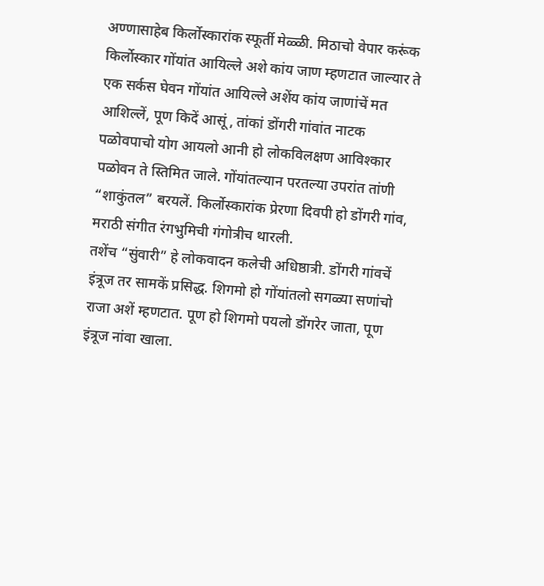अण्णासाहेब किर्लोस्कारांक स्फूर्ती मेळ्ळी. मिठाचो वेपार करूंक किर्लोस्कार गोंयांत आयिल्ले अशे कांय जाण म्हणटात जाल्यार ते एक सर्कस घेवन गोंयांत आयिल्ले अशेंय कांय जाणांचें मत आशिल्लें, पूण किदें आसूं, तांकां डोंगरी गांवांत नाटक पळोवपाचो योग आयलो आनी हो लोकविलक्षण आविश्कार पळोवन ते स्तिमित जाले. गोंयांतल्यान परतल्या उपरांत तांणी “शाकुंतल” बरयलें. किर्लोस्कारांक प्रेरणा दिवपी हो डोंगरी गांव, मराठी संगीत रंगभुमिची गंगोत्रीच थारली.
तशेंच “सुंवारी” हे लोकवादन कलेची अधिष्ठात्री. डोंगरी गांवचें इंत्रूज तर सामकें प्रसिद्ध. शिगमो हो गोंयांतलो सगळ्या सणांचो राजा अशें म्हणटात. पूण हो शिगमो पयलो डोंगरेर जाता, पूण इंत्रूज नांवा खाला.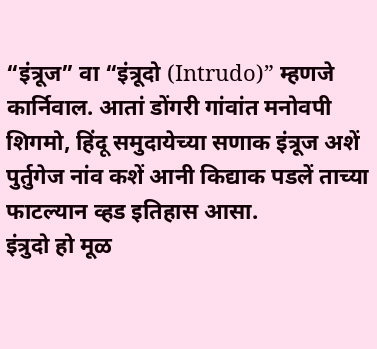“इंत्रूज” वा “इंत्रूदो (Intrudo)” म्हणजे कार्निवाल. आतां डोंगरी गांवांत मनोवपी शिगमो, हिंदू समुदायेच्या सणाक इंत्रूज अशें पुर्तुगेज नांव कशें आनी किद्याक पडलें ताच्या फाटल्यान व्हड इतिहास आसा.
इंत्रुदो हो मूळ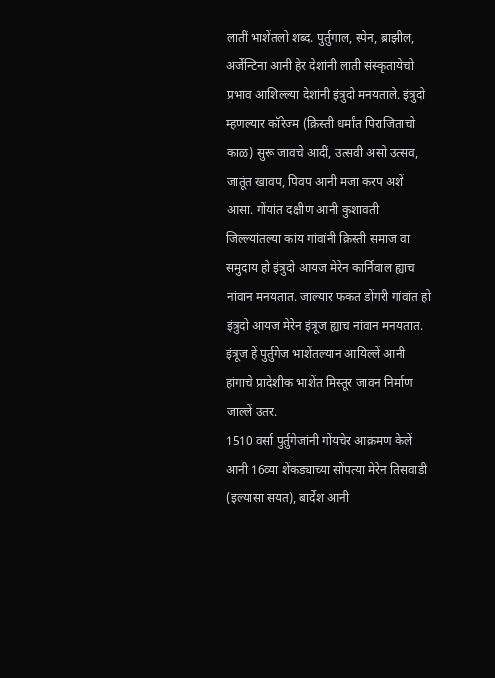लातीं भाशेंतलो शब्द. पुर्तुगाल, स्पेन, ब्राझील, अर्जेन्टिना आनी हेर देशांनी लाती संस्कृतायेचो प्रभाव आशिल्ल्या देशांनी इंत्रुदो मनयताले. इंत्रुदो म्हणल्यार कॉरेज्म (क्रिस्ती धर्मांत पिराजिताचो काळ) सुरू जावचे आदीं, उत्सवी असो उत्सव, जातूंत खावप, पिवप आनी मजा करप अशें आसा. गोंयांत दक्षीण आनी कुशावती जिल्ल्यांतल्या कांय गांवांनी क्रिस्ती समाज वा समुदाय हो इंत्रुदो आयज मेरेन कार्निवाल ह्याच नांवान मनयतात. जाल्यार फकत डोंगरी गांवांत हो इंत्रुदो आयज मेरेन इंत्रूज ह्याच नांवान मनयतात. इंत्रूज हें पुर्तुगेज भाशेंतल्यान आयिल्लें आनी हांगाचे प्रादेशीक भाशेंत मिस्तूर जावन निर्माण जाल्लें उतर.
1510 वर्सा पुर्तुगेजांनी गोंयचेर आक्रमण केलें आनी 16व्या शेंकड्याच्या सोंपत्या मेरेन तिसवाडी (इल्यासा सयत), बार्देश आनी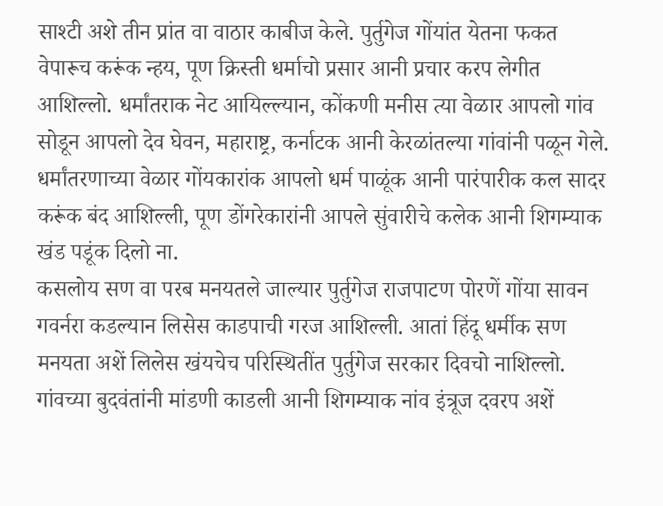साश्टी अशे तीन प्रांत वा वाठार काबीज केले. पुर्तुगेज गोंयांत येतना फकत वेपारूच करूंक न्हय, पूण क्रिस्ती धर्माचो प्रसार आनी प्रचार करप लेगीत आशिल्लो. धर्मांतराक नेट आयिल्ल्यान, कोंकणी मनीस त्या वेळार आपलो गांव सोडून आपलो देव घेवन, महाराष्ट्र, कर्नाटक आनी केरळांतल्या गांवांनी पळून गेले. धर्मांतरणाच्या वेळार गोंयकारांक आपलो धर्म पाळूंक आनी पारंपारीक कल सादर करूंक बंद आशिल्ली, पूण डोंगरेकारांनी आपले सुंवारीचे कलेक आनी शिगम्याक खंड पडूंक दिलो ना.
कसलोय सण वा परब मनयतले जाल्यार पुर्तुगेज राजपाटण पोरणें गोंया सावन गवर्नरा कडल्यान लिसेस काडपाची गरज आशिल्ली. आतां हिंदू धर्मीक सण मनयता अशें लिलेस खंयचेच परिस्थितींत पुर्तुगेज सरकार दिवचो नाशिल्लो. गांवच्या बुदवंतांनी मांडणी काडली आनी शिगम्याक नांव इंत्रूज दवरप अशें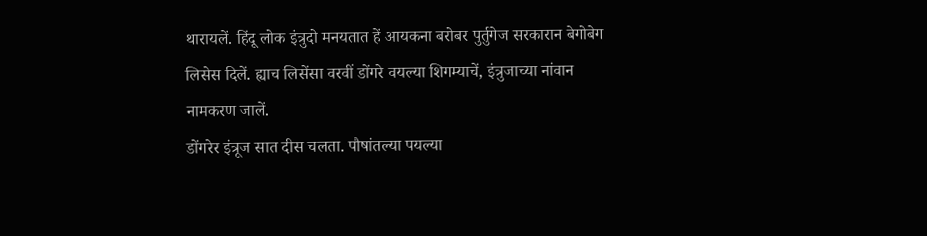थारायलें. हिंदू लोक इंत्रुदो मनयतात हें आयकना बरोबर पुर्तुगेज सरकारान बेगोबेग लिसेस दिलें. ह्याच लिसेंसा वरवीं डोंगरे वयल्या शिगम्याचें, इंत्रुजाच्या नांवान नामकरण जालें.
डोंगरेर इंत्रूज सात दीस चलता. पौषांतल्या पयल्या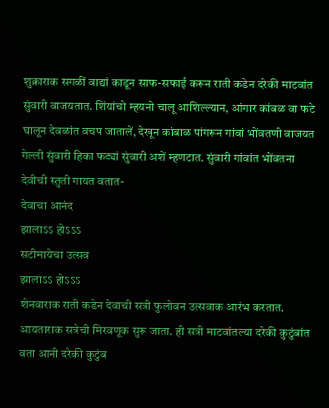शुक्राराक सगळीं वाद्यां काडून साफ-सफाई करून राती कडेन दरेकी माटवांत सुंवारी वाजयतात. शिंयांचो म्हयनो चालू आशिल्ल्यान, आंगार कांबळ वा फटे घालून देवळांत वचप जातालें, देखून कांबाळ पांगरून गांवां भोंवतणी वाजयत गेल्ली सुंवारी हिका फट्यां सुंवारी अशें म्हणटात. सुंवारी गांवांत भोंवतना देवीची स्तुती गायत वतात-
देवाचा आनंद
झालाऽऽ होऽऽऽ
सटीमायेचा उत्सव
झालाऽऽ होऽऽऽ
शेनवाराक राती कडेन देवाची सत्री फुलोवन उत्सवाक आरंभ करतात. आयताराक सत्रेची मिरवणूक सुरू जाता. ही सत्री माटवांतल्या दरेकी कुटुंबांत वता आनी दरेकी कुटुंब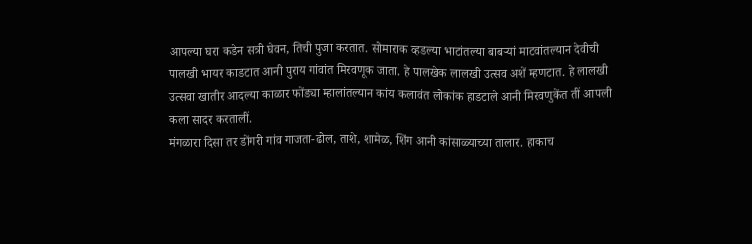आपल्या घरा कडेन सत्री घेवन, तिची पुजा करतात. सोमाराक व्हडल्या भाटांतल्या बाबऱ्यां माटवांतल्यान देवीची पालखी भायर काडटात आनी पुराय गांवांत मिरवणूक जाता. हे पालखेक लालखी उत्सव अशें म्हणटात. हे लालखी उत्सवा खातीर आदल्या काळार फोंड्या म्हालांतल्यान कांय कलावंत लोकांक हाडटाले आनी मिरवणुकेंत तीं आपली कला सादर करतालीं.
मंगळारा दिसा तर डोंगरी गांव गाजता-ढोल, ताशे, शामेळ, शिंग आनी कांसाळ्याच्या तालार. हाकाच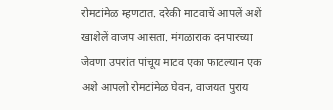रोमटांमेळ म्हणटात. दरेकी माटवाचें आपलें अशें खाशेलें वाजप आसता. मंगळाराक दनपारच्या जेवणा उपरांत पांचूय माटव एका फाटल्यान एक अशे आपलो रोमटांमेळ घेवन, वाजयत पुराय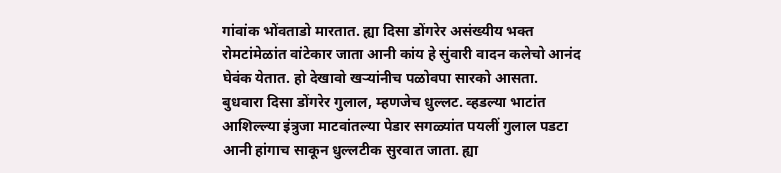गांवांक भोंवताडो मारतात. ह्या दिसा डोंगरेर असंख्यीय भक्त रोमटांमेळांत वांटेकार जाता आनी कांय हे सुंवारी वादन कलेचो आनंद घेवंक येतात. हो देखावो खऱ्यांनीच पळोवपा सारको आसता.
बुधवारा दिसा डोंगरेर गुलाल, म्हणजेच धुल्लट. व्हडल्या भाटांत आशिल्ल्या इंत्रुजा माटवांतल्या पेडार सगळ्यांत पयलीं गुलाल पडटा आनी हांगाच साकून धुल्लटीक सुरवात जाता. ह्या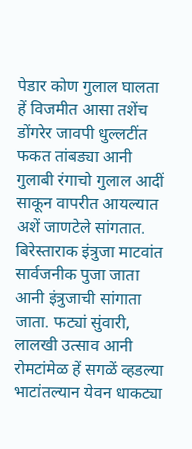पेडार कोण गुलाल घालता हें विजमीत आसा तशेंच डोंगरेर जावपी धुल्लटींत फकत तांबड्या आनी गुलाबी रंगाचो गुलाल आदीं साकून वापरीत आयल्यात अशें जाणटेले सांगतात.
बिरेस्ताराक इंत्रुजा माटवांत सार्वजनीक पुजा जाता आनी इंत्रुजाची सांगाता जाता. फट्यां सुंवारी, लालखी उत्साव आनी रोमटांमेळ हें सगळें व्हडल्या भाटांतल्यान येवन धाकट्या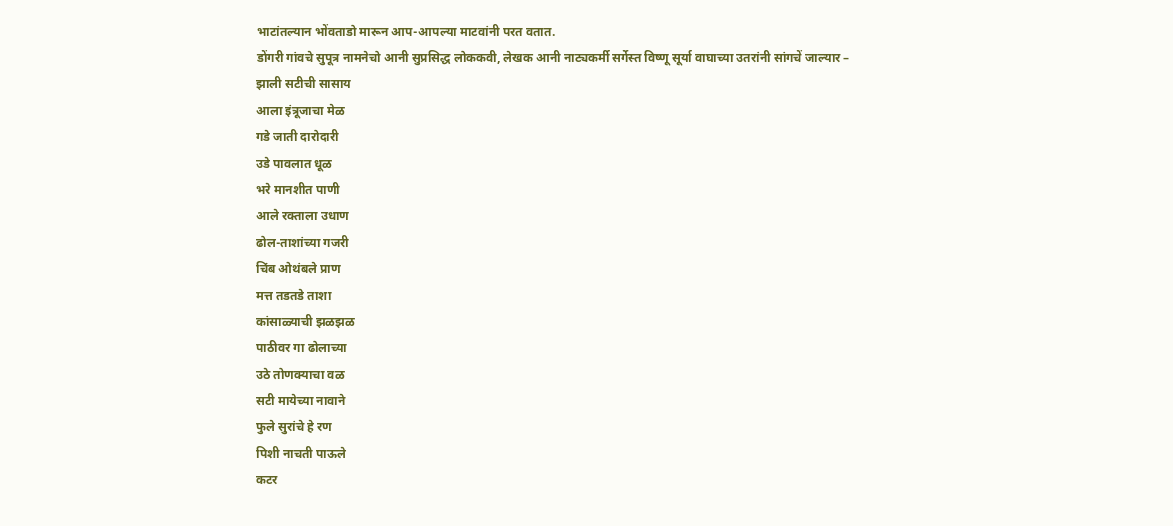भाटांतल्यान भोंवताडो मारून आप-आपल्या माटवांनी परत वतात.
डोंगरी गांवचे सुपूत्र नामनेचो आनी सुप्रसिद्ध लोककवी, लेखक आनी नाट्यकर्मी सर्गेस्त विष्णू सूर्या वाघाच्या उतरांनी सांगचें जाल्यार –
झाली सटीची सासाय
आला इंत्रूजाचा मेळ
गडे जाती दारोदारी
उडे पावलात धूळ
भरे मानशीत पाणी
आले रक्ताला उधाण
ढोल-ताशांच्या गजरी
चिंब ओथंबले प्राण
मत्त तडतडे ताशा
कांसाळ्याची झळझळ
पाठीवर गा ढोलाच्या
उठे तोणक्याचा वळ
सटी मायेच्या नावाने
फुले सुरांचे हे रण
पिशी नाचती पाऊले
कटर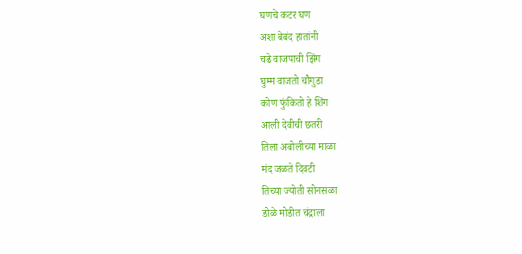घणचे कटर घण
अशा बेबंद हातांनी
चढे वाजपाची झिंग
घुम्म वाजतो चौगुडा
कोण फुंकितो हे शिंग
आली देवीची छतरी
तिला अबोलीच्या माळा
मंद जळते दिवटी
तिच्या ज्योती सोनसळा
डोळे मोडीत चंद्राला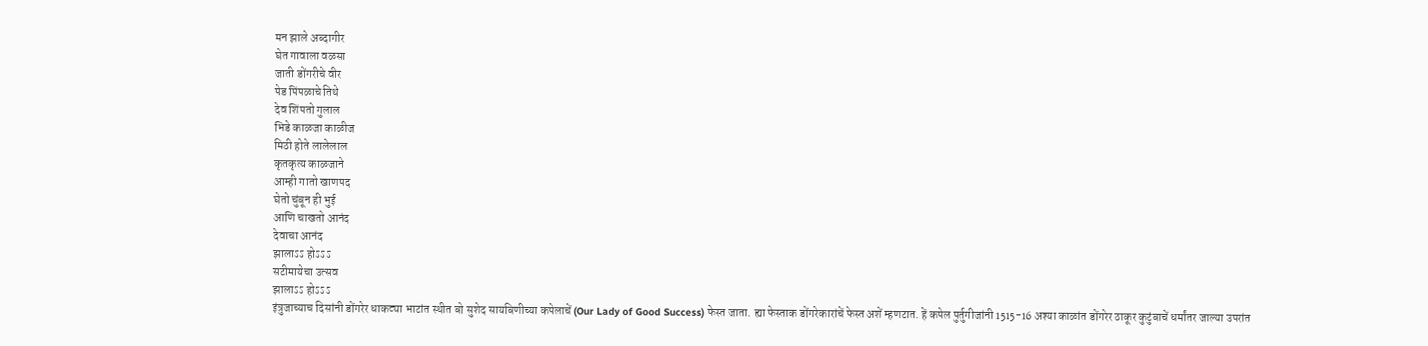मन झाले अब्दागीर
घेत गावाला वळसा
जाती डोंगरीचे वीर
पेड पिंपळाचे तिथे
देव शिंपतो गुलाल
भिडे काळजा काळीज
मिठी होते लालेलाल
कृतकृत्य काळजाने
आम्ही गातो खाणपद
घेतो चुंबून ही भुई
आणि चाखतो आनंद
देवाचा आनंद
झालाऽऽ होऽऽऽ
सटीमायेचा उत्सव
झालाऽऽ होऽऽऽ
इंत्रुजाच्याच दिसांनी डोंगरेर धाकट्या भाटांत स्थीत बो सुशेद सायबिणीच्या कपेलाचें (Our Lady of Good Success) फेस्त जाता. ह्या फेस्ताक डोंगरेकारांचें फेस्त अशें म्हणटात. हें कपेल पुर्तुगीजांनी 1515-16 अश्या काळांत डोंगरेर ठाकूर कुटुंबाचें धर्मांतर जाल्या उपरांत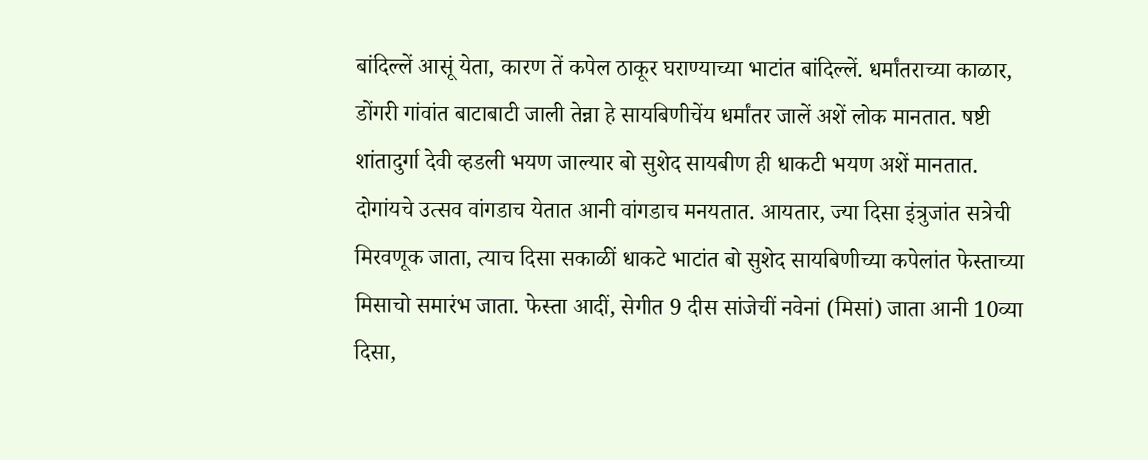बांदिल्लें आसूं येता, कारण तें कपेल ठाकूर घराण्याच्या भाटांत बांदिल्लें. धर्मांतराच्या काळार, डोंगरी गांवांत बाटाबाटी जाली तेन्ना हे सायबिणीचेंय धर्मांतर जालें अशें लोक मानतात. षष्टी शांतादुर्गा देवी व्हडली भयण जाल्यार बो सुशेद सायबीण ही धाकटी भयण अशें मानतात. दोगांयचे उत्सव वांगडाच येतात आनी वांगडाच मनयतात. आयतार, ज्या दिसा इंत्रुजांत सत्रेची मिरवणूक जाता, त्याच दिसा सकाळीं धाकटे भाटांत बो सुशेद सायबिणीच्या कपेलांत फेस्ताच्या मिसाचो समारंभ जाता. फेस्ता आदीं, सेगीत 9 दीस सांजेचीं नवेनां (मिसां) जाता आनी 10व्या दिसा,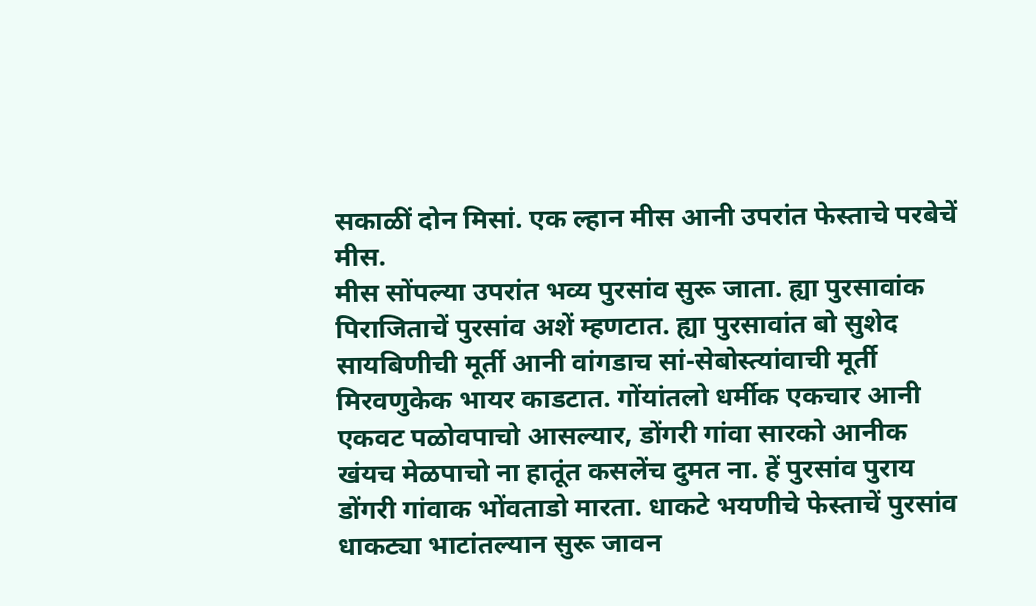सकाळीं दोन मिसां. एक ल्हान मीस आनी उपरांत फेस्ताचे परबेचें मीस.
मीस सोंपल्या उपरांत भव्य पुरसांव सुरू जाता. ह्या पुरसावांक पिराजिताचें पुरसांव अशें म्हणटात. ह्या पुरसावांत बो सुशेद सायबिणीची मूर्ती आनी वांगडाच सां-सेबोस्त्यांवाची मूर्ती मिरवणुकेक भायर काडटात. गोंयांतलो धर्मीक एकचार आनी एकवट पळोवपाचो आसल्यार, डोंगरी गांवा सारको आनीक खंयच मेळपाचो ना हातूंत कसलेंच दुमत ना. हें पुरसांव पुराय डोंगरी गांवाक भोंवताडो मारता. धाकटे भयणीचे फेस्ताचें पुरसांव धाकट्या भाटांतल्यान सुरू जावन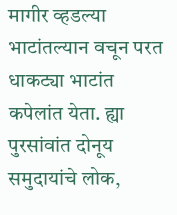मागीर व्हडल्या भाटांतल्यान वचून परत धाकट्या भाटांत कपेलांत येता. ह्या पुरसांवांत दोनूय समुदायांचे लोक,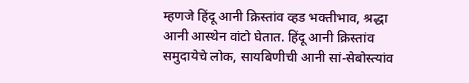म्हणजे हिंदू आनी क्रिस्तांव व्हड भक्तीभाव, श्रद्धा आनी आस्थेन वांटो घेतात. हिंदू आनी क्रिस्तांव समुदायेचे लोक, सायबिणीची आनी सां-सेबोस्त्यांव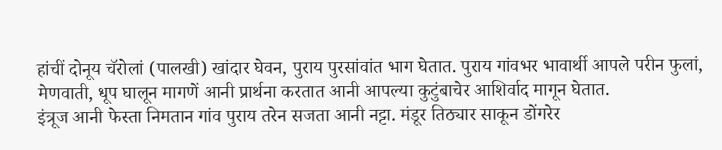हांचीं दोनूय चॅरोलां (पालखी) खांदार घेवन, पुराय पुरसांवांत भाग घेतात. पुराय गांवभर भावार्थी आपले परीन फुलां, मेणवाती, धूप घालून मागणें आनी प्रार्थना करतात आनी आपल्या कुटुंबाचेर आशिर्वाद मागून घेतात.
इंत्रूज आनी फेस्ता निमतान गांव पुराय तरेन सजता आनी नट्टा. मंडूर तिठ्यार साकून डोंगरेर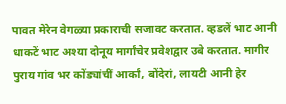पावत मेरेन वेगळ्या प्रकाराची सजावट करतात. व्हडलें भाट आनी धाकटें भाट अश्या दोनूय मार्गांचेर प्रवेशद्वार उबे करतात. मागीर पुराय गांव भर कोंड्यांचीं आर्कां, बोंदेरां, लायटी आनी हेर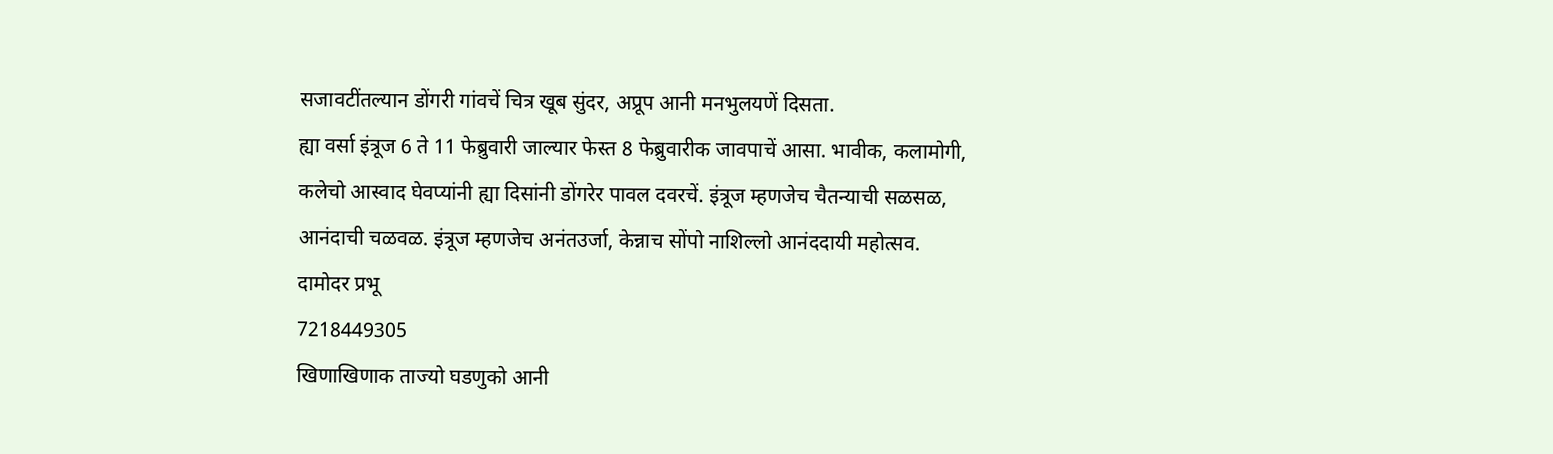सजावटींतल्यान डोंगरी गांवचें चित्र खूब सुंदर, अप्रूप आनी मनभुलयणें दिसता.
ह्या वर्सा इंत्रूज 6 ते 11 फेब्रुवारी जाल्यार फेस्त 8 फेब्रुवारीक जावपाचें आसा. भावीक, कलामोगी, कलेचो आस्वाद घेवप्यांनी ह्या दिसांनी डोंगरेर पावल दवरचें. इंत्रूज म्हणजेच चैतन्याची सळसळ, आनंदाची चळवळ. इंत्रूज म्हणजेच अनंतउर्जा, केन्नाच सोंपो नाशिल्लो आनंददायी महोत्सव.
दामोदर प्रभू
7218449305
खिणाखिणाक ताज्यो घडणुको आनी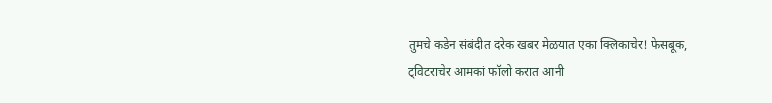तुमचे कडेन संबंदीत दरेक खबर मेळयात एका क्लिकाचेर! फेसबूक, ट्विटराचेर आमकां फॉलो करात आनी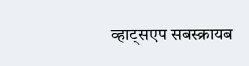व्हाट्सएप सबस्क्रायब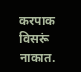करपाक विसरूं नाकात.